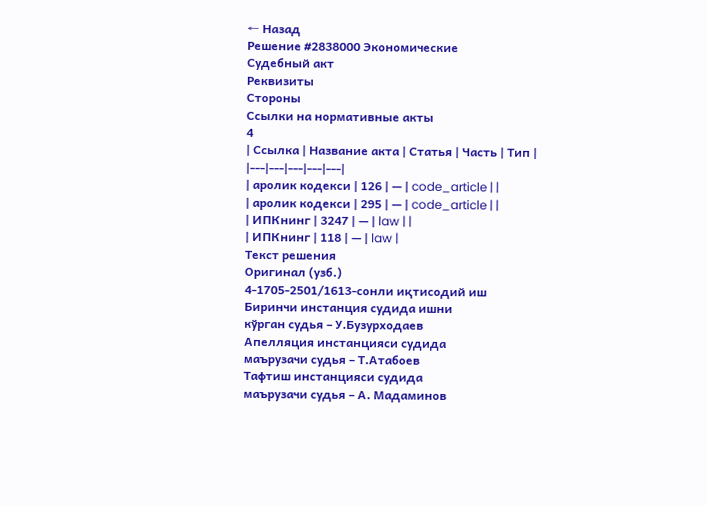← Назад
Решение #2838000 Экономические
Судебный акт
Реквизиты
Стороны
Ссылки на нормативные акты
4
| Ссылка | Название акта | Статья | Часть | Тип |
|---|---|---|---|---|
| аролик кодекси | 126 | — | code_article | |
| аролик кодекси | 295 | — | code_article | |
| ИПКнинг | 3247 | — | law | |
| ИПКнинг | 118 | — | law |
Текст решения
Оригинал (узб.)
4-1705-2501/1613-сонли иқтисодий иш
Биринчи инстанция судида ишни
кўрган судья – У.Бузурходаев
Апелляция инстанцияси судида
маърузачи судья – Т.Атабоев
Тафтиш инстанцияси судида
маърузачи судья – А. Мадаминов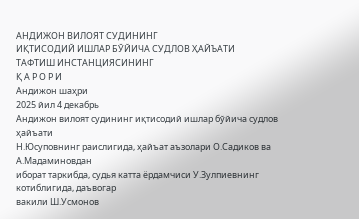АНДИЖОН ВИЛОЯТ СУДИНИНГ
ИҚТИСОДИЙ ИШЛАР БЎЙИЧА СУДЛОВ ҲАЙЪАТИ
ТАФТИШ ИНСТАНЦИЯСИНИНГ
Қ А Р О Р И
Андижон шаҳри
2025 йил 4 декабрь
Андижон вилоят судининг иқтисодий ишлар бўйича судлов ҳайъати
Н.Юсуповнинг раислигида, ҳайъат аъзолари О.Садиков ва А.Мадаминовдан
иборат таркибда, судья катта ёрдамчиси У.Зулпиевнинг котиблигида, даъвогар
вакили Ш.Усмонов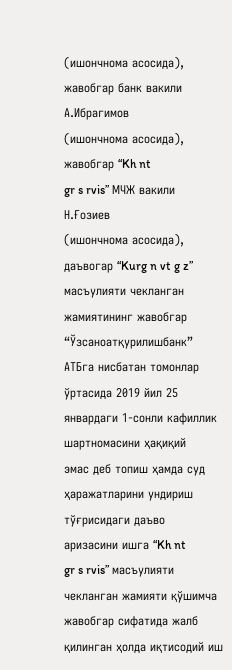(ишончнома асосида), жавобгар банк вакили А.Ибрагимов
(ишончнома асосида), жавобгар “Kh nt
gr s rvis” МЧЖ вакили Н.Ғозиев
(ишончнома асосида), даъвогар “Kurg n vt g z” масъулияти чекланган
жамиятининг жавобгар “Ўзсаноатқурилишбанк” АТБга нисбатан томонлар
ўртасида 2019 йил 25 январдаги 1-сонли кафиллик шартномасини ҳақиқий
эмас деб топиш ҳамда суд ҳаражатларини ундириш тўғрисидаги даъво
аризасини ишга “Kh nt
gr s rvis” масъулияти чекланган жамияти қўшимча
жавобгар сифатида жалб қилинган ҳолда иқтисодий иш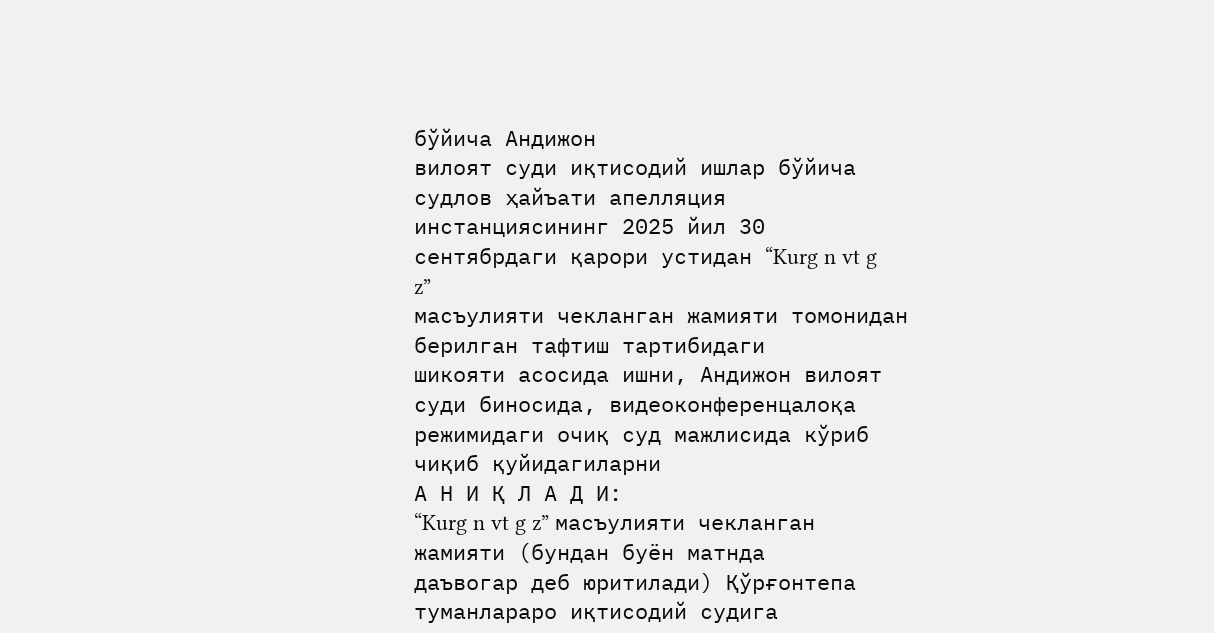бўйича Андижон
вилоят суди иқтисодий ишлар бўйича судлов ҳайъати апелляция
инстанциясининг 2025 йил 30 сентябрдаги қарори устидан “Kurg n vt g z”
масъулияти чекланган жамияти томонидан берилган тафтиш тартибидаги
шикояти асосида ишни, Андижон вилоят суди биносида, видеоконференцалоқа
режимидаги очиқ суд мажлисида кўриб чиқиб қуйидагиларни
А Н И Қ Л А Д И:
“Kurg n vt g z” масъулияти чекланган жамияти (бундан буён матнда
даъвогар деб юритилади) Қўрғонтепа туманлараро иқтисодий судига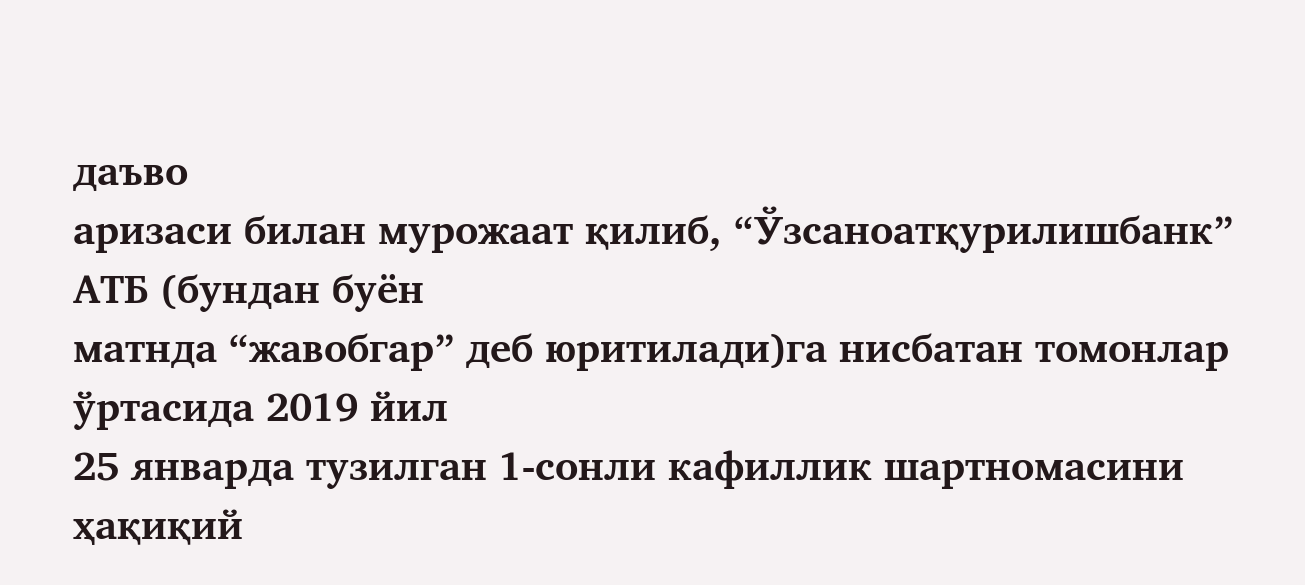даъво
аризаси билан мурожаат қилиб, “Ўзсаноатқурилишбанк” АТБ (бундан буён
матнда “жавобгар” деб юритилади)га нисбатан томонлар ўртасида 2019 йил
25 январда тузилган 1-сонли кафиллик шартномасини ҳақиқий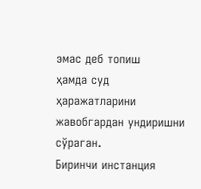эмас деб топиш
ҳамда суд ҳаражатларини жавобгардан ундиришни сўраган.
Биринчи инстанция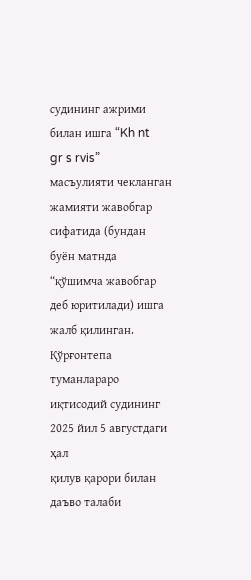судининг ажрими билан ишга “Kh nt
gr s rvis”
масъулияти чекланган жамияти жавобгар сифатида (бундан буён матнда
“қўшимча жавобгар деб юритилади) ишга жалб қилинган.
Қўрғонтепа туманлараро иқтисодий судининг 2025 йил 5 августдаги ҳал
қилув қарори билан даъво талаби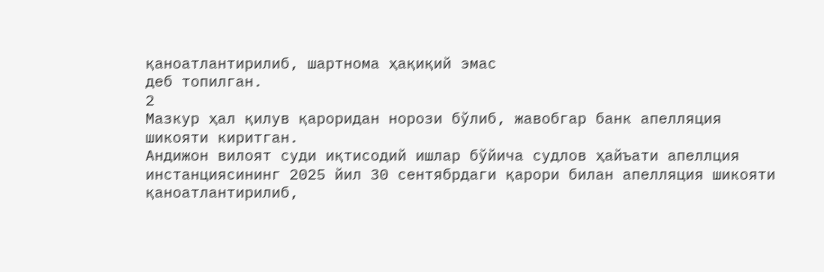қаноатлантирилиб, шартнома ҳақиқий эмас
деб топилган.
2
Мазкур ҳал қилув қароридан норози бўлиб, жавобгар банк апелляция
шикояти киритган.
Андижон вилоят суди иқтисодий ишлар бўйича судлов ҳайъати апеллция
инстанциясининг 2025 йил 30 сентябрдаги қарори билан апелляция шикояти
қаноатлантирилиб,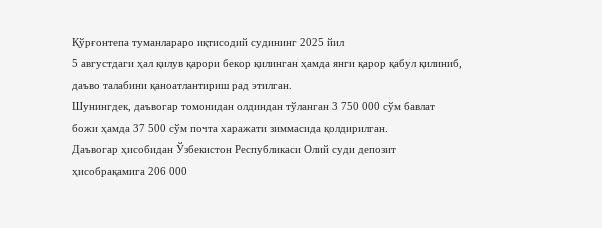Қўрғонтепа туманлараро иқтисодий судининг 2025 йил
5 августдаги ҳал қилув қарори бекор қилинган ҳамда янги қарор қабул қилиниб,
даъво талабини қаноатлантириш рад этилган.
Шунингдек, даъвогар томонидан олдиндан тўланган 3 750 000 сўм бавлат
божи ҳамда 37 500 сўм почта харажати зиммасида қолдирилган.
Даъвогар ҳисобидан Ўзбекистон Республикаси Олий суди депозит
ҳисобрақамига 206 000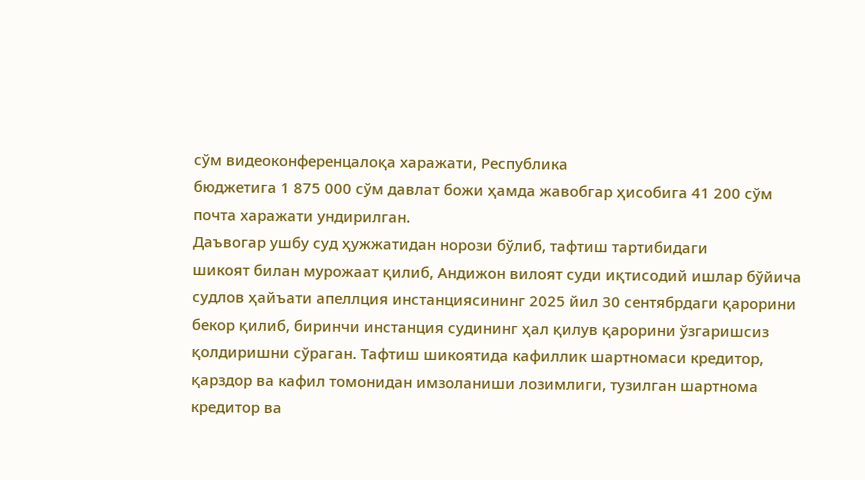сўм видеоконференцалоқа харажати, Республика
бюджетига 1 875 000 сўм давлат божи ҳамда жавобгар ҳисобига 41 200 сўм
почта харажати ундирилган.
Даъвогар ушбу суд ҳужжатидан норози бўлиб, тафтиш тартибидаги
шикоят билан мурожаат қилиб, Андижон вилоят суди иқтисодий ишлар бўйича
судлов ҳайъати апеллция инстанциясининг 2025 йил 30 сентябрдаги қарорини
бекор қилиб, биринчи инстанция судининг ҳал қилув қарорини ўзгаришсиз
қолдиришни сўраган. Тафтиш шикоятида кафиллик шартномаси кредитор,
қарздор ва кафил томонидан имзоланиши лозимлиги, тузилган шартнома
кредитор ва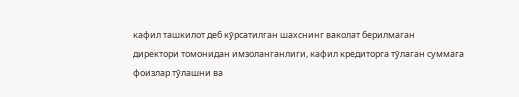кафил ташкилот деб кўрсатилган шахснинг ваколат берилмаган
директори томонидан имзоланганлиги, кафил кредиторга тўлаган суммага
фоизлар тўлашни ва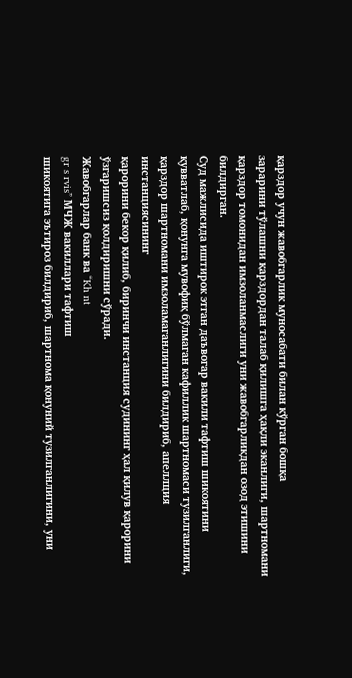қарздор учун жавобгарлик муносабати билан кўрган бошқа
зарарини тўлашни қарздордан талаб қилишга ҳақли эканлиги, шартномани
қарздор томонидан имзоланмаслиги уни жавобгарликдан озод этишини
билдирган.
Суд мажлисида иштирок этган даъвогар вакили тафтиш шикоятини
қувватлаб, қонунга мувофиқ бўлмаган кафиллик шартномаси тузилганлиги,
қарздор шартномани имзоламаганлигини билдириб, апеллция инстанциясининг
қарорини бекор қилиб, биринчи инстанция судининг ҳал қилув қарорини
ўзгаришсиз қолдиришни сўради.
Жавобгарлар банк ва “Kh nt
gr s rvis” МЧЖ вакиллари тафтиш
шикоятига эътироз билдириб, шартнома қонуний тузилганлигини, уни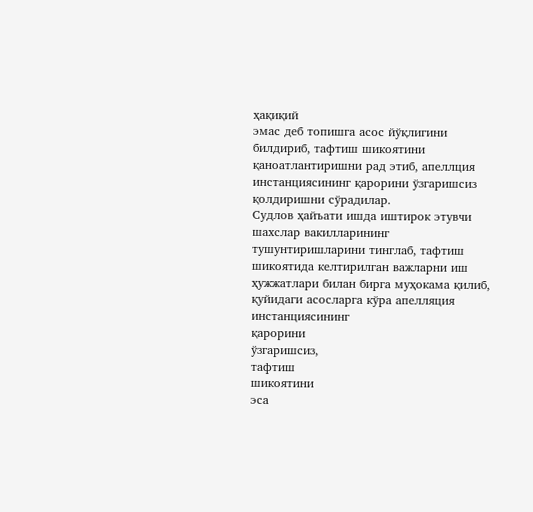ҳақиқий
эмас деб топишга асос йўқлигини билдириб, тафтиш шикоятини
қаноатлантиришни рад этиб, апеллция инстанциясининг қарорини ўзгаришсиз
қолдиришни сўрадилар.
Судлов ҳайъати ишда иштирок этувчи шахслар вакилларининг
тушунтиришларини тинглаб, тафтиш шикоятида келтирилган важларни иш
ҳужжатлари билан бирга муҳокама қилиб, қуйидаги асосларга кўра апелляция
инстанциясининг
қарорини
ўзгаришсиз,
тафтиш
шикоятини
эса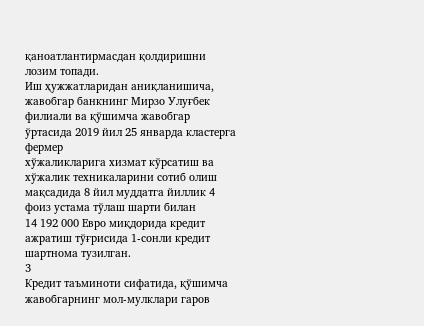қаноатлантирмасдан қолдиришни лозим топади.
Иш ҳужжатларидан аниқланишича, жавобгар банкнинг Мирзо Улуғбек
филиали ва қўшимча жавобгар ўртасида 2019 йил 25 январда кластерга фермер
хўжаликларига хизмат кўрсатиш ва хўжалик техникаларини сотиб олиш
мақсадида 8 йил муддатга йиллик 4 фоиз устама тўлаш шарти билан
14 192 000 Евро миқдорида кредит ажратиш тўғрисида 1-сонли кредит
шартнома тузилган.
3
Кредит таъминоти сифатида, қўшимча жавобгарнинг мол-мулклари гаров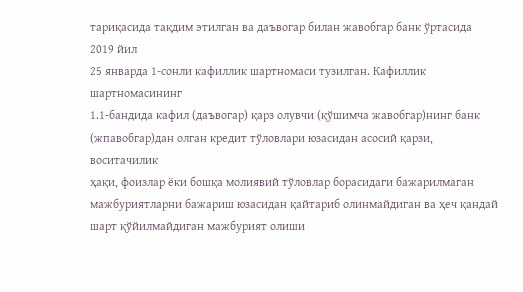тариқасида тақдим этилган ва даъвогар билан жавобгар банк ўртасида 2019 йил
25 январда 1-сонли кафиллик шартномаси тузилган. Кафиллик шартномасининг
1.1-бандида кафил (даъвогар) қарз олувчи (қўшимча жавобгар)нинг банк
(жпавобгар)дан олган кредит тўловлари юзасидан асосий қарзи, воситачилик
ҳақи, фоизлар ёки бошқа молиявий тўловлар борасидаги бажарилмаган
мажбуриятларни бажариш юзасидан қайтариб олинмайдиган ва ҳеч қандай
шарт қўйилмайдиган мажбурият олиши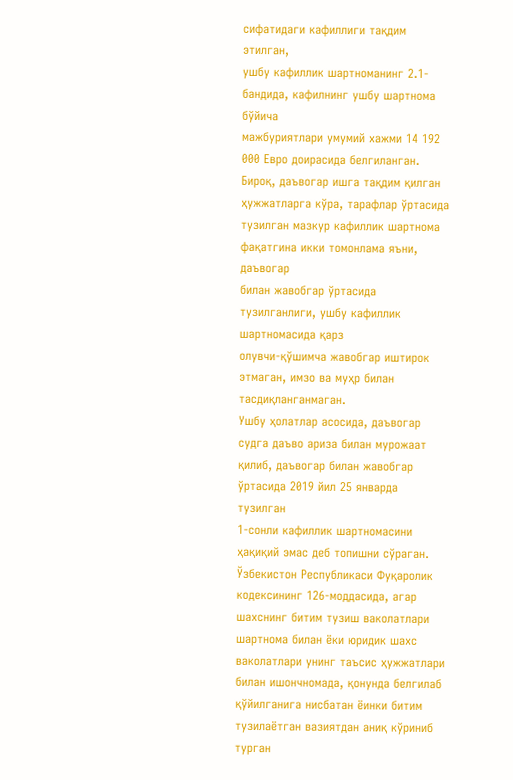сифатидаги кафиллиги тақдим этилган,
ушбу кафиллик шартноманинг 2.1-бандида, кафилнинг ушбу шартнома бўйича
мажбуриятлари умумий хажми 14 192 000 Евро доирасида белгиланган.
Бироқ, даъвогар ишга тақдим қилган ҳужжатларга кўра, тарафлар ўртасида
тузилган мазкур кафиллик шартнома фақатгина икки томонлама яъни, даъвогар
билан жавобгар ўртасида тузилганлиги, ушбу кафиллик шартномасида қарз
олувчи-қўшимча жавобгар иштирок этмаган, имзо ва муҳр билан
тасдиқланганмаган.
Ушбу ҳолатлар асосида, даъвогар судга даъво ариза билан мурожаат
қилиб, даъвогар билан жавобгар ўртасида 2019 йил 25 январда тузилган
1-сонли кафиллик шартномасини ҳақиқий эмас деб топишни сўраган.
Ўзбекистон Республикаси Фуқаролик кодексининг 126-моддасида, агар
шахснинг битим тузиш ваколатлари шартнома билан ёки юридик шахс
ваколатлари унинг таъсис ҳужжатлари билан ишончномада, қонунда белгилаб
қўйилганига нисбатан ёинки битим тузилаётган вазиятдан аниқ кўриниб турган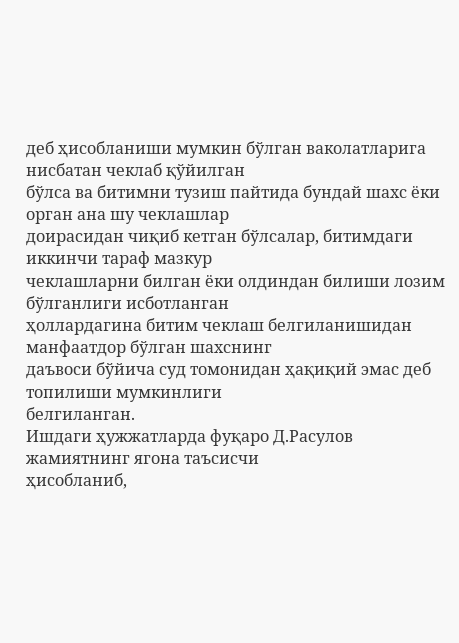деб ҳисобланиши мумкин бўлган ваколатларига нисбатан чеклаб қўйилган
бўлса ва битимни тузиш пайтида бундай шахс ёки орган ана шу чеклашлар
доирасидан чиқиб кетган бўлсалар, битимдаги иккинчи тараф мазкур
чеклашларни билган ёки олдиндан билиши лозим бўлганлиги исботланган
ҳоллардагина битим чеклаш белгиланишидан манфаатдор бўлган шахснинг
даъвоси бўйича суд томонидан ҳақиқий эмас деб топилиши мумкинлиги
белгиланган.
Ишдаги ҳужжатларда фуқаро Д.Расулов жамиятнинг ягона таъсисчи
ҳисобланиб,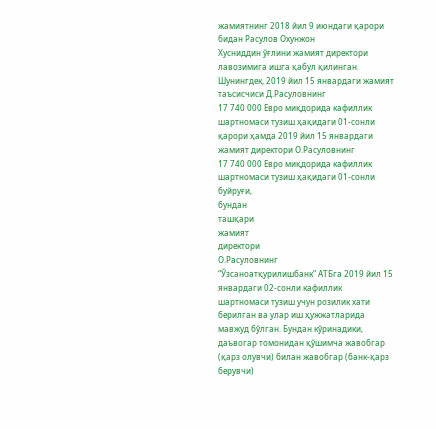жамиятнинг 2018 йил 9 июндаги қарори бидан Расулов Охунжон
Хусниддин ўғлини жамият директори лавозимига ишга қабул қилинган.
Шунингдек, 2019 йил 15 январдаги жамият таъсисчиси Д.Расуловнинг
17 740 000 Евро миқдорида кафиллик шартномаси тузиш ҳақидаги 01-сонли
қарори ҳамда 2019 йил 15 январдаги жамият директори О.Расуловнинг
17 740 000 Евро миқдорида кафиллик шартномаси тузиш ҳақидаги 01-сонли
буйруғи,
бундан
ташқари
жамият
директори
О.Расуловнинг
“Ўзсаноатқурилишбанк” АТБга 2019 йил 15 январдаги 02-сонли кафиллик
шартномаси тузиш учун розилик хати берилган ва улар иш ҳужжатларида
мавжуд бўлган. Бундан кўринадики, даъвогар томонидан қўшимча жавобгар
(қарз олувчи) билан жавобгар (банк-қарз берувчи)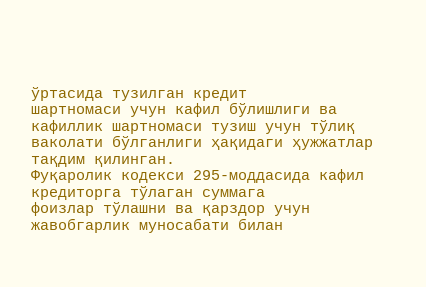ўртасида тузилган кредит
шартномаси учун кафил бўлишлиги ва кафиллик шартномаси тузиш учун тўлиқ
ваколати бўлганлиги ҳақидаги ҳужжатлар тақдим қилинган.
Фуқаролик кодекси 295-моддасида кафил кредиторга тўлаган суммага
фоизлар тўлашни ва қарздор учун жавобгарлик муносабати билан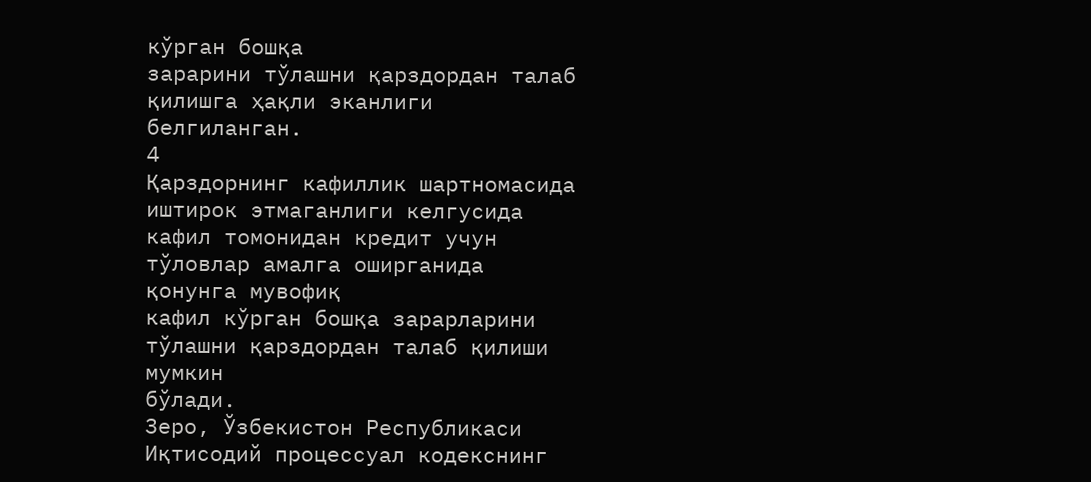кўрган бошқа
зарарини тўлашни қарздордан талаб қилишга ҳақли эканлиги белгиланган.
4
Қарздорнинг кафиллик шартномасида иштирок этмаганлиги келгусида
кафил томонидан кредит учун тўловлар амалга оширганида қонунга мувофиқ
кафил кўрган бошқа зарарларини тўлашни қарздордан талаб қилиши мумкин
бўлади.
Зеро, Ўзбекистон Республикаси Иқтисодий процессуал кодекснинг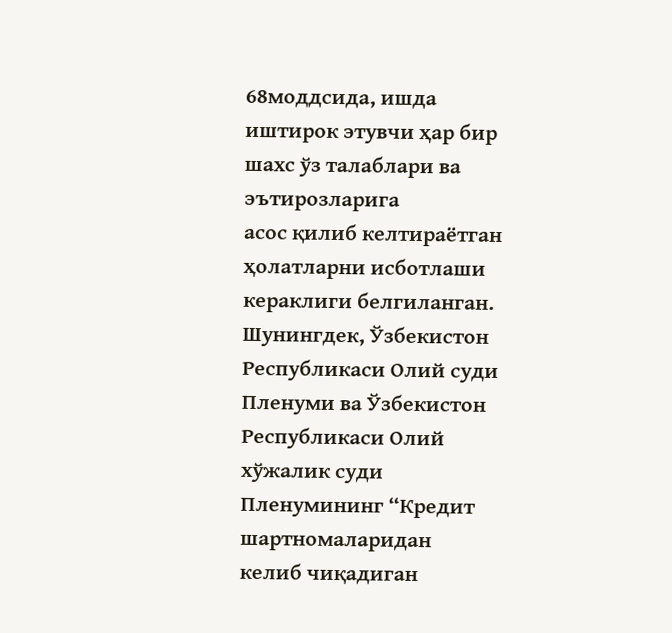68моддсида, ишда иштирок этувчи ҳар бир шахс ўз талаблари ва эътирозларига
асос қилиб келтираётган ҳолатларни исботлаши кераклиги белгиланган.
Шунингдек, Ўзбекистон Республикаси Олий суди Пленуми ва Ўзбекистон
Республикаси Олий хўжалик суди Пленумининг “Кредит шартномаларидан
келиб чиқадиган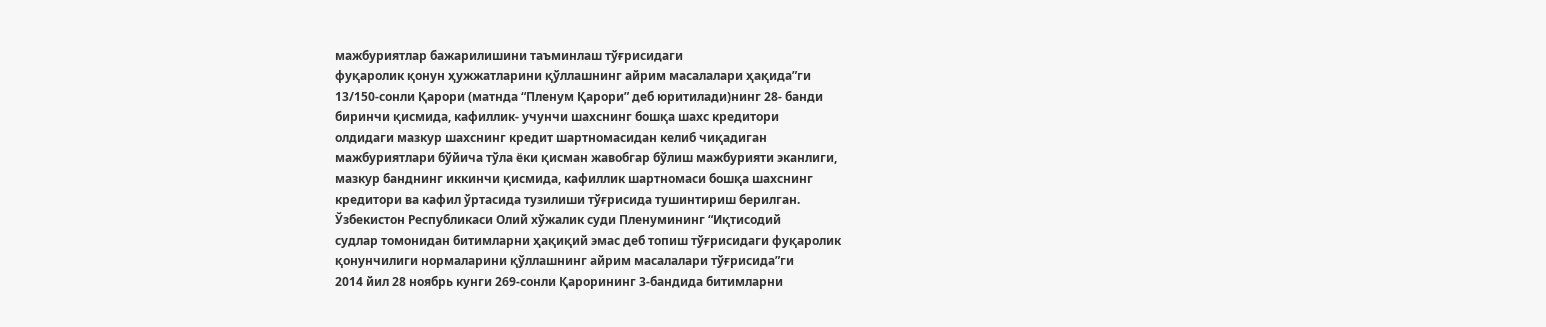мажбуриятлар бажарилишини таъминлаш тўғрисидаги
фуқаролик қонун ҳужжатларини қўллашнинг айрим масалалари ҳақида”ги
13/150-сонли Қарори (матнда “Пленум Қарори” деб юритилади)нинг 28- банди
биринчи қисмида, кафиллик- учунчи шахснинг бошқа шахс кредитори
олдидаги мазкур шахснинг кредит шартномасидан келиб чиқадиган
мажбуриятлари бўйича тўла ёки қисман жавобгар бўлиш мажбурияти эканлиги,
мазкур банднинг иккинчи қисмида, кафиллик шартномаси бошқа шахснинг
кредитори ва кафил ўртасида тузилиши тўғрисида тушинтириш берилган.
Ўзбекистон Республикаси Олий хўжалик суди Пленумининг “Иқтисодий
судлар томонидан битимларни ҳақиқий эмас деб топиш тўғрисидаги фуқаролик
қонунчилиги нормаларини қўллашнинг айрим масалалари тўғрисида”ги
2014 йил 28 ноябрь кунги 269-сонли Қарорининг 3-бандида битимларни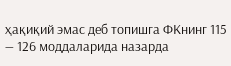ҳақиқий эмас деб топишга ФКнинг 115 — 126 моддаларида назарда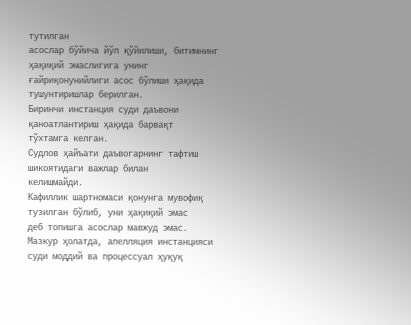тутилган
асослар бўйича йўл қўйилиши, битимнинг ҳақиқий эмаслигига унинг
ғайриқонунийлиги асос бўлиши ҳақида тушунтиришлар берилган.
Биринчи инстанция суди даъвони қаноатлантириш ҳақида барвақт
тўхтамга келган.
Судлов ҳайъати даъвогарнинг тафтиш шикоятидаги важлар билан
келишмайди.
Кафиллик шартномаси қонунга мувофиқ тузилган бўлиб, уни ҳақиқий эмас
деб топишга асослар мавжуд эмас.
Мазкур ҳолатда, апелляция инстанцияси суди моддий ва процессуал ҳуқуқ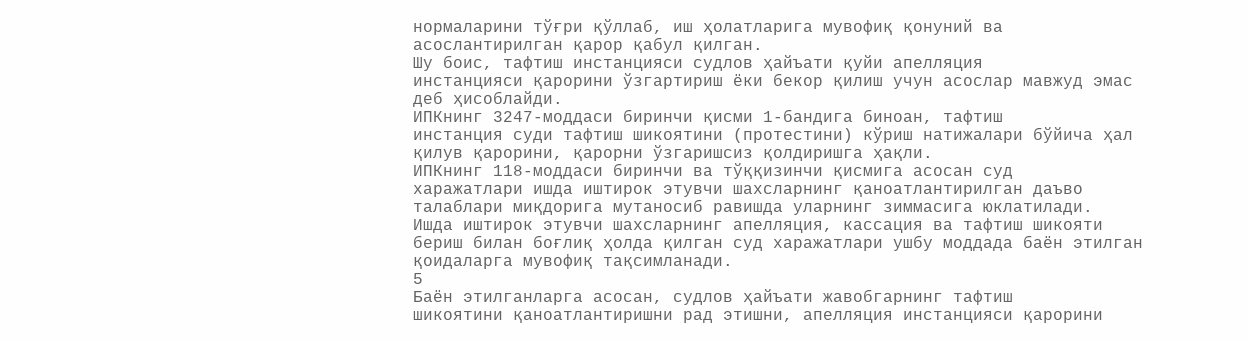нормаларини тўғри қўллаб, иш ҳолатларига мувофиқ қонуний ва
асослантирилган қарор қабул қилган.
Шу боис, тафтиш инстанцияси судлов ҳайъати қуйи апелляция
инстанцияси қарорини ўзгартириш ёки бекор қилиш учун асослар мавжуд эмас
деб ҳисоблайди.
ИПКнинг 3247-моддаси биринчи қисми 1-бандига биноан, тафтиш
инстанция суди тафтиш шикоятини (протестини) кўриш натижалари бўйича ҳал
қилув қарорини, қарорни ўзгаришсиз қолдиришга ҳақли.
ИПКнинг 118-моддаси биринчи ва тўққизинчи қисмига асосан суд
харажатлари ишда иштирок этувчи шахсларнинг қаноатлантирилган даъво
талаблари миқдорига мутаносиб равишда уларнинг зиммасига юклатилади.
Ишда иштирок этувчи шахсларнинг апелляция, кассация ва тафтиш шикояти
бериш билан боғлиқ ҳолда қилган суд харажатлари ушбу моддада баён этилган
қоидаларга мувофиқ тақсимланади.
5
Баён этилганларга асосан, судлов ҳайъати жавобгарнинг тафтиш
шикоятини қаноатлантиришни рад этишни, апелляция инстанцияси қарорини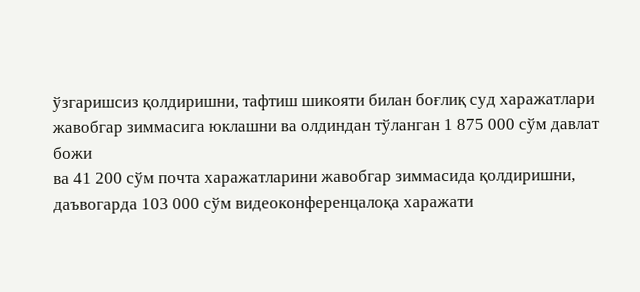ўзгаришсиз қолдиришни, тафтиш шикояти билан боғлиқ суд харажатлари
жавобгар зиммасига юклашни ва олдиндан тўланган 1 875 000 сўм давлат божи
ва 41 200 сўм почта харажатларини жавобгар зиммасида қолдиришни,
даъвогарда 103 000 сўм видеоконференцалоқа харажати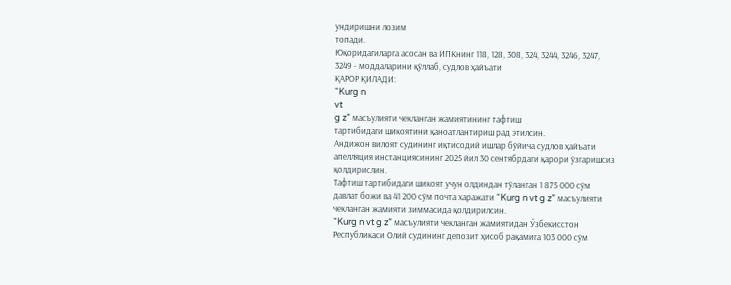ундиришни лозим
топади.
Юқоридагиларга асосан ва ИПКнинг 118, 128, 308, 324, 3244, 3246, 3247,
3249 - моддаларини қўллаб, судлов ҳайъати
ҚАРОР ҚИЛАДИ:
“Kurg n
vt
g z” масъулияти чекланган жамиятининг тафтиш
тартибидаги шикоятини қаноатлантириш рад этилсин.
Андижон вилоят судининг иқтисодий ишлар бўйича судлов ҳайъати
апелляция инстанциясининг 2025 йил 30 сентябрдаги қарори ўзгаришсиз
қолдирислин.
Тафтиш тартибидаги шикоят учун олдиндан тўланган 1 875 000 сўм
давлат божи ва 41 200 сўм почта харажати “Kurg n vt g z” масъулияти
чекланган жамияти зиммасида қолдирилсин.
“Kurg n vt g z” масъулияти чекланган жамиятидан Ўзбекисстон
Республикаси Олий судининг депозит ҳисоб рақамига 103 000 сўм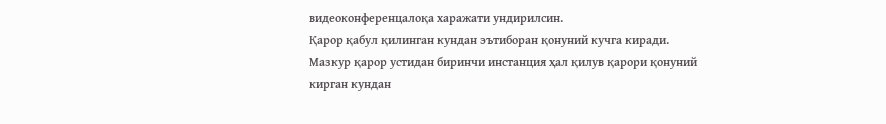видеоконференцалоқа харажати ундирилсин.
Қарор қабул қилинган кундан эътиборан қонуний кучга киради.
Мазкур қарор устидан биринчи инстанция ҳал қилув қарори қонуний
кирган кундан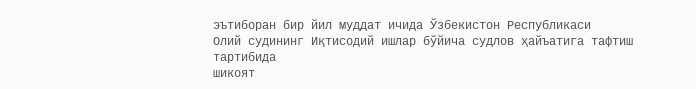эътиборан бир йил муддат ичида Ўзбекистон Республикаси
Олий судининг Иқтисодий ишлар бўйича судлов ҳайъатига тафтиш тартибида
шикоят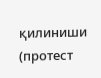қилиниши (протест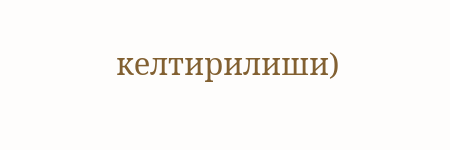келтирилиши)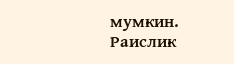мумкин.
Раислик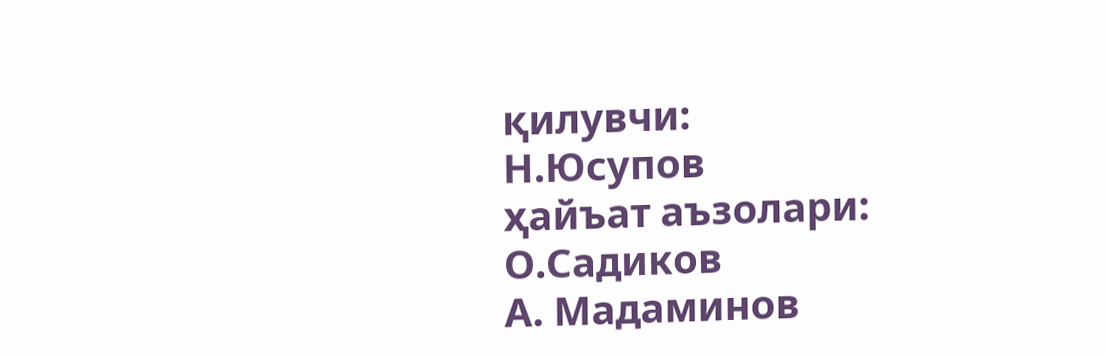қилувчи:
Н.Юсупов
ҳайъат аъзолари:
О.Садиков
А. Мадаминов